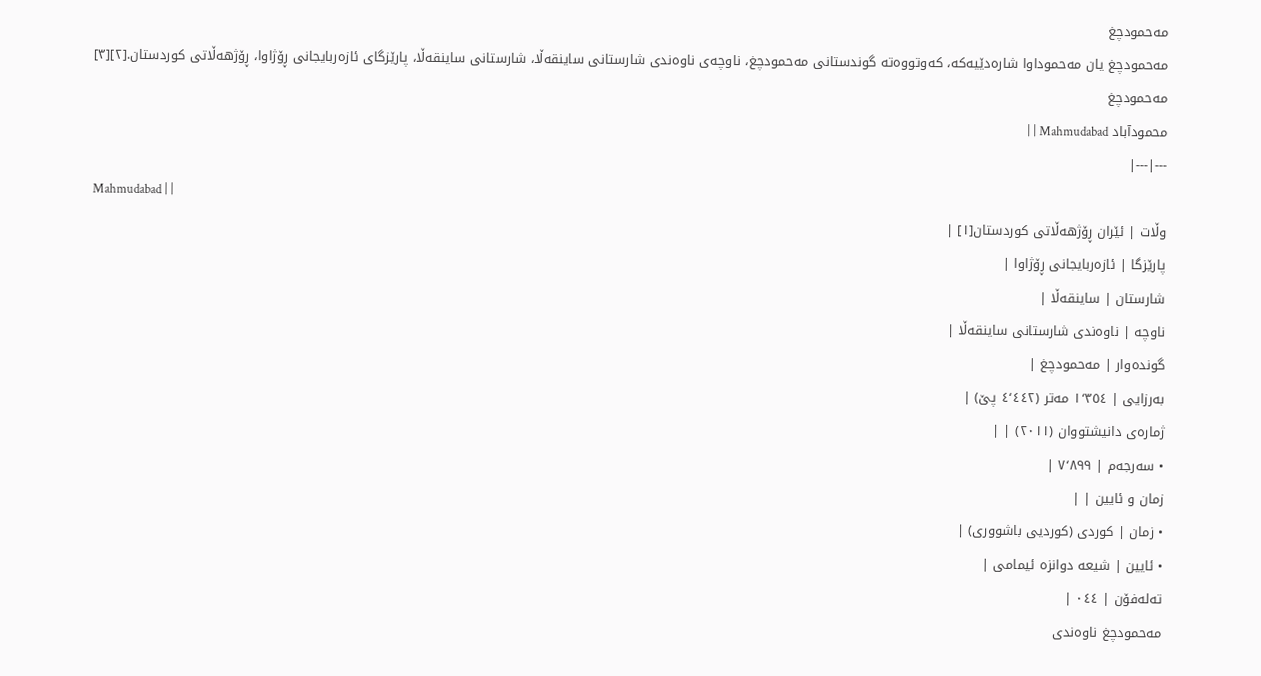مەحمودچغ
مەحمودچغ یان مەحموداوا شارەدێیەکە، کەوتووەتە گوندستانی مەحمودچغ، ناوچەی ناوەندی شارستانی ساینقەڵا، شارستانی ساینقەڵا، پارێزگای ئازەربایجانی ڕۆژاوا، ڕۆژھەڵاتی کوردستان.[٢][٣]
مەحمودچغ
محمودآباد Mahmudabad | |
---|---|
Mahmudabad | |
وڵات | ئێران ڕۆژھەڵاتی کوردستان[١] |
پارێزگا | ئازەربایجانی ڕۆژاوا |
شارستان | ساینقەڵا |
ناوچە | ناوەندی شارستانی ساینقەڵا |
گوندەوار | مەحمودچغ |
بەرزایی | ١٬٣٥٤ مەتر (٤٬٤٤٢ پێ) |
ژمارەی دانیشتووان (٢٠١١) | |
• سەرجەم | ٧٬٨٩٩ |
زمان و ئایین | |
• زمان | کوردی (کوردیی باشووری) |
• ئایین | شیعە دوانزە ئیمامی |
تەلەفۆن | ٠٤٤ |
مەحمودچغ ناوەندی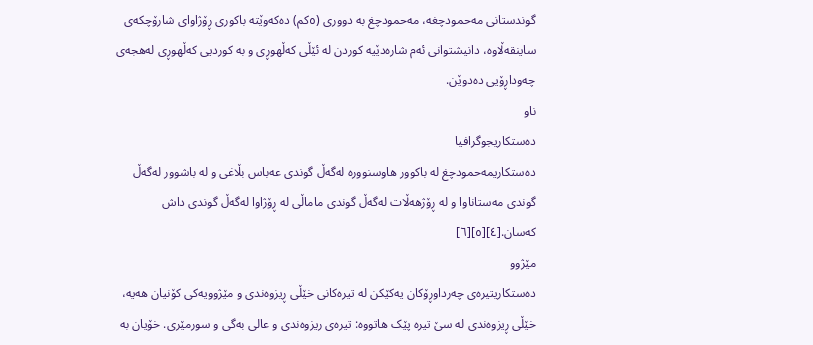گوندستانی مەحمودچغە، مەحمودچغ بە دووری (٥کم) دەکەوێتە باکوری ڕۆژاوای شارۆچکەی ساینقەڵاوە، دانیشتوانی ئەم شارەدێیە کوردن لە ئێڵی کەڵھوڕی و بە کوردیی کەڵھوڕی لەھجەی چەوداڕۆیی دەدوێن.
ناو
دەستکاریجوگرافیا
دەستکاریمەحمودچغ لە باکوور ھاوسنوورە لەگەڵ گوندی عەباس بڵاغی و لە باشوور لەگەڵ گوندی مەستاناوا و لە ڕۆژھەڵات لەگەڵ گوندی ماماڵی لە ڕۆژاوا لەگەڵ گوندی داش کەسان.[٤][٥][٦]
مێژوو
دەستکاریتیرەی چەرداوڕۆکان یەکێکن لە تیرەکانی خێڵی ڕیزوەندی و مێژوویەکی کۆنیان ھەیە، خێڵی ڕیزوەندی لە سێ تیرە پێک ھاتووە: تیرەی ریزوەندی و عالی بەگی و سورمێری. خۆیان بە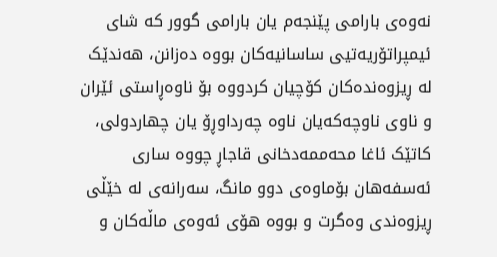نەوەی بارامی پێنجەم یان بارامی گوور کە شای ئیمپراتۆریەتیی ساسانیەکان بووە دەزانن، ھەندێک لە ڕیزوەندەکان کۆچیان کردووە بۆ ناوەڕاستی ئێران و ناوی ناوچەکەیان ناوە چەرداوڕۆ یان چھاردولی، کاتێک ئاغا محەممەدخانی قاجاڕ چووە ساری ئەسفەھان بۆماوەی دوو مانگ، سەرانەی لە خێڵی ڕیزوەندی وەگرت و بووە ھۆی ئەوەی ماڵەکان و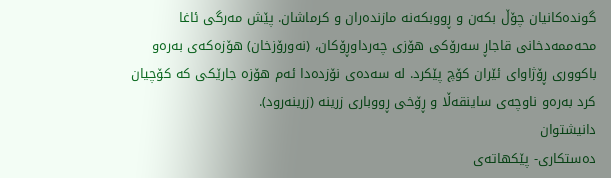گوندەکانیان چۆڵ بکەن و ڕووبکەنە مازندەران و کرماشان. پێش مەرگی ئاغا محەممەدخانی قاجاڕ سەرۆکی ھۆزی چەرداوڕۆکان، (نەورۆزخان) ھۆزەکەی بەرەو باکووری ڕۆژاوای ئێران کۆچ پێکرد. لە سەدەی نۆزدەدا ئەم ھۆزە جارێکی کە کۆچیان کرد بەرەو ناوچەی ساینقەڵا و ڕۆخی ڕووباری زرینە (زرینەرود).
دانیشتوان
دەستکاری- پێکھاتەی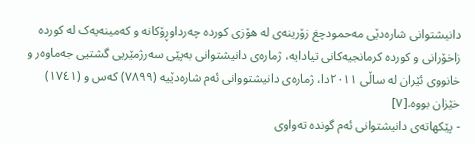دانیشتوانی شارەدێی مەحمودچغ زۆرینەی لە ھۆزی کوردە چەرداوڕۆکانە و کەمینەیەک لە کوردە زاخۆرانی و کوردە کرمانجیەکانی تیادایە، ژمارەی دانیشتوانی بەپێی سەرژمێریی گشتیی جەماوەر و خانووی ئێران لە ساڵی ٢٠١١دا، ژمارەی دانیشتووانی ئەم شارەدێیە (٧٨٩٩) کەس و (١٧٤١) خێزان بووە.[٧]
- پێکھاتەی دانیشتوانی ئەم گوندە تەواوی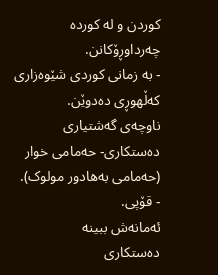کوردن و لە کوردە چەرداوڕۆکانن.
- بە زمانی کوردی شێوەزاری کەڵھوڕی دەدوێن.
ناوچەی گەشتیاری
دەستکاری- حەمامی خوار (حەمامی بەھادور مولوک).
- قۆپی.
ئەمانەش ببینە
دەستکاری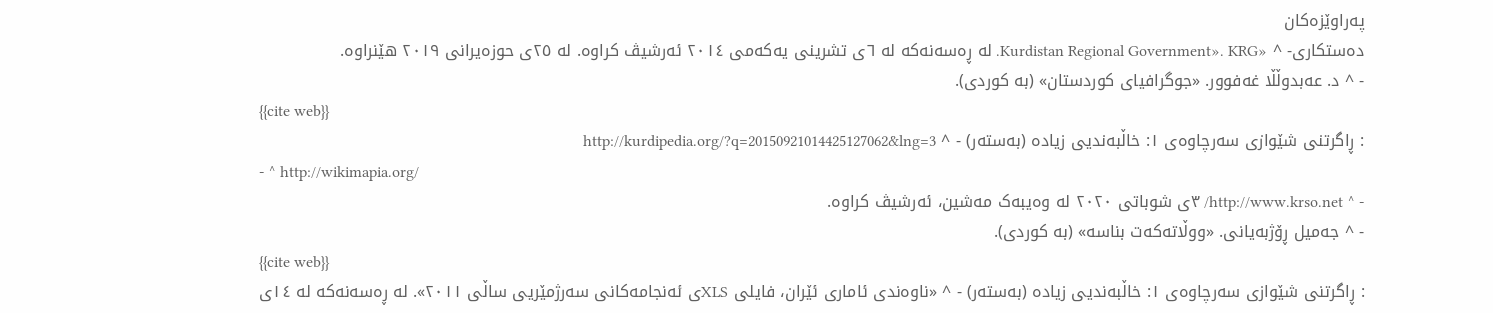پەراوێزەکان
دەستکاری- ^ «Kurdistan Regional Government». KRG. لە ڕەسەنەکە لە ٦ی تشرینی یەکەمی ٢٠١٤ ئەرشیڤ کراوە. لە ٢٥ی حوزەیرانی ٢٠١٩ ھێنراوە.
- ^ د. عەبدوڵڵا غەفوور. «جوگرافیای کوردستان» (بە کوردی).
{{cite web}}
: ڕاگرتنی شێوازی سەرچاوەی ١: خاڵبەندیی زیادە (بەستەر) - ^ http://kurdipedia.org/?q=20150921014425127062&lng=3
- ^ http://wikimapia.org/
- ^ http://www.krso.net/ ٣ی شوباتی ٢٠٢٠ لە وەیبەک مەشین، ئەرشیڤ کراوە.
- ^ جەمیل ڕۆژبەیانی. «ووڵاتەکەت بناسە» (بە کوردی).
{{cite web}}
: ڕاگرتنی شێوازی سەرچاوەی ١: خاڵبەندیی زیادە (بەستەر) - ^ «ناوەندی ئاماری ئێران، فایلی XLSی ئەنجامەکانی سەرژمێریی ساڵی ٢٠١١». لە ڕەسەنەکە لە ١٤ی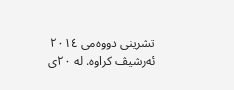تشرینی دووەمی ٢٠١٤ ئەرشیڤ کراوە. لە ٢٠ی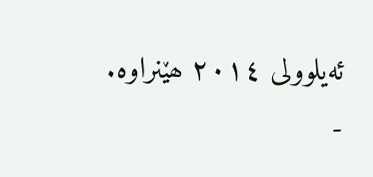ئەیلوولی ٢٠١٤ ھێنراوە.
-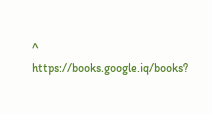^ https://books.google.iq/books?